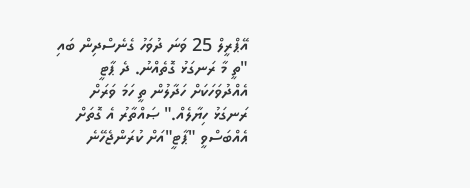އޭޕްރީލް 25 ވަނަ ދުވަހު ގެނެސްދިން ބައި
"ތީ މާ ރަނގަޅު ގޮތެއްނު. ދެ ޕާޓީ އެއްދުވަހަކަށް ހަދާލުން ތީ ހަމަ ވަރަށް ރަނގަޅު ހިޔާލެއް." ޞައްތާރު އެ ގޮތަށް އެއްބަސްވީ "ޕާޓީ"އަށް ކުރަންޖެހޭނެ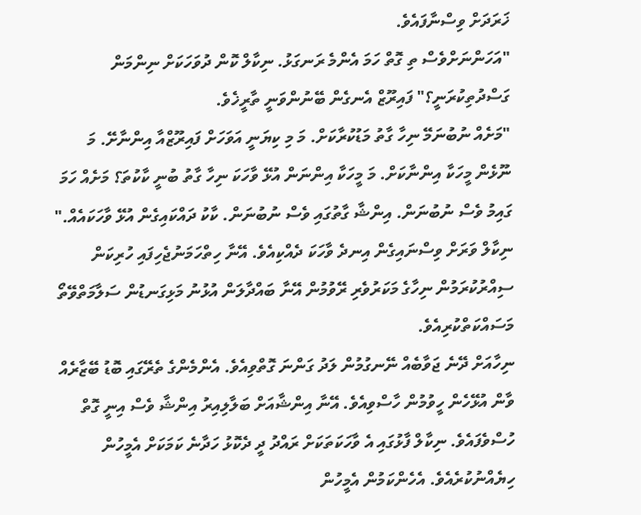ޚަރަދަށް ވިސްނާފައެވެ.
"އަހަންނަށްވެސް ތި ގޮތް ހަމަ އެންމެ ރަނގަޅު. ނިކާލް ކޮން ދުވަހަކަށް ނިންމަން ގަސްދުތިކުރަނީ؟" ފައިރޫޒް އެނގެން ބޭނުންވަނީ ތާރީޚެވެ.
"މަށެއް ނުބުނަމޭ ނިހާ ގާތު މަޑުކުރާކަށް. މަ މި ކިޔަނީ އަވަހަށް ފައިރޫޒްއާ އިންނާށޭ. މަ ނޫޅެން މީހަކާ އިންނާކަށް. މަ މީހަކާ އިންނަން އުޅޭ ވާހަކަ ނިހާ ގާތު ބުނީ ކާކުތަ؟ މަށެއް ހަމަ ގައިމު ވެސް ނުބުނަން. އިންޝާ ގާތުގައި ވެސް ނުބުނަން. ކާކު ދައްކައިގެން އުޅޭ ވާހަކައެއް." ނިކާލް ވަރަށް ވިސްނައިގެން އިނދެ ވާހަކަ ދެއްކިއެވެ. އޭނާ ހިތްހަމަނުޖެހިފައި ހުރިކަން ސިއްރުކުރަމުން ނިހާގެ މަކަރުވެރި ރޭވުމުން އޭނާ ބައްދާލަން އުޅުނު މަޅިގަނޑުން ސަލާމަތްވޭތޯ މަސައްކަތްކުރިއެވެ.
ނިހާއަށް ދޭނެ ޖަވާބެއް ނޭނގުމުން ލަދު ގަންނަ ގޮތްވިއެވެ. އެންމެންގެ ތެރޭގައި ބޮޑު ބޭޒާރެއް ވާން އުޅޭހެން ހީވުމުން ހާސްވިއެވެ. އޭނާ އިންޝާއަށް ބަލާލިއިރު އިންޝާ ވެސް އިނީ ގޮތް ހުސްވެފައެވެ. ނިކާލް ފާޅުގައި އެ ވާހަކަތަކަށް ރައްދު ދީ ދެކޮޅު ހަދާނެ ކަމަކަށް އެމީހުން ހިޔެއްނުކުރެއެވެ. އެހެންކަމުން އެމީހުން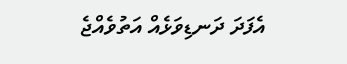އެފަދަ ދަނޑިވަޅެއް އަތުވެއްޖެ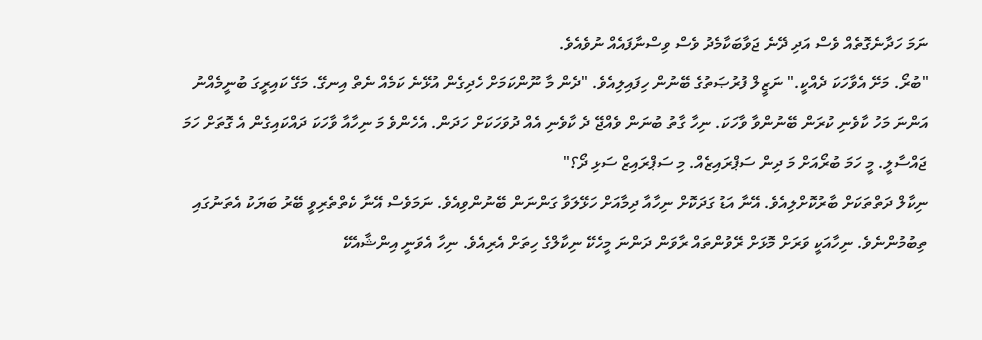ނަމަ ހަދާނެގޮތެއް ވެސް އަދި ދޭނެ ޖަވާބަކާމެދު ވެސް ވިސްނާފައެއް ނުވެއެވެ.
"ބުރޯ. މަށޭ އެވާހަކަ ދެއްކީ." ނަޒީލް ފުރުޞަތުގެ ބޭނުން ހިފައިލިއެވެ. "ދެން މާ ނޫންކަމަށް ހެދިގެން އުޅޭނެ ކަމެއް ނެތް އިނގޭ. މަގޭ ކައިރީގަ ބުނީމެއްނު އަންނަ މަހު ކާވެނި ކުރަން ބޭނުންވާ ވާހަކަ. ނިހާ ގާތު ބުނަން ވެއްޖޭ ދެ ކާވެނި އެއް ދުވަހަކަށް ހަދަން. އެހެންވެ މަ ނިހާއާ ވާހަކަ ދައްކައިގެން އެ ގޮތަށް ހަމަ ޖައްސާލީ. މީ ހަމަ ބުރޯއަށް މަ ދިން ސަޕްރައިޒެއް. މި ސަޕްރައިޒް ސަޅި ދޯ؟"
ނިކާލް ދަތްތަކަށް ބާރުކޮށްލިއެވެ. އޭނާ އަޑު ގަދަކޮށް ނިހާއާ ދިމާއަށް ހަޅޭލަވާ ގަންނަން ބޭނުންވިއެވެ. ނަމަވެސް އޭނާ ކެތްތެރިވީ ބޭރު ބަޔަކު އެތަނުގައި ތިބުމުންނެވެ. ނިހާއަކީ ވަރަށް މޮޅަށް ރޭވުންތައް ރާވަން ދަންނަ މީހެކޭ ނިކާލްގެ ހިތަށް އެރިއެވެ. ނިހާ އެވަނީ އިންޝާއެކޭ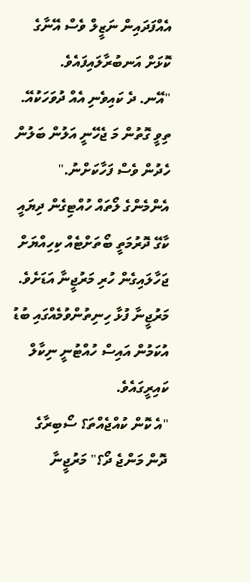އެއްފަދައިން ނަޒީލް ވެސް އޭނާގެ ކޮޅަށް އަނބުރާލައިފައެވެ.
"އޭނ. ދެ ކައިވެނި އެއް ދުވަހަކުއޭ. ތިވީ ގޮތުން މަ ޖެހޭނީ އަލުން ބަލުން ހެދުން ވެސް ފަހާކަށްނު." އެންމެންގެ ލޯތައް ހުއްޓިގެން ދިޔައީ ކާގޭ ދޮރުމަތީ ބޯތަށްޓެއް ކިހިއްޔަށް ޖަހާލައިގެން ހުރި މަރުޖީނާ އަޑަށެވެ. މަރުޖީނާ ފުޅާ ހިނިތުންވުމެއްގައި ބުޑު އުކަމުން އައިސް ހުއްޓުނީ ނިކާލް ކައިރީގައެވެ.
"އެ ކޮން ކުއްޖެއްތަ؟ ސޯބިރާގެ ދޮން މަންޖެ ދޯ؟" މަރުޖީނާ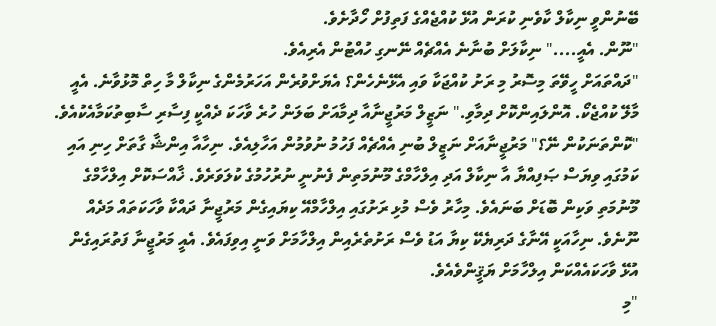ބޭނުންވީ ނިކާލް ކާވެނި ކުރަން އުޅޭ ކުއްޖެއްގެ ފަތިފުށް ހޯދާށެވެ.
"ނޫން. އެއީ...." ނިކާލަށް ބުނާނެ އެއްޗެއް ނޭނގި ހުއްޓުން އެރިއެވެ.
"ދައްތައަށް ހީވޭތަ މިސޮރު މި ރަށު ކުއްޖަކާ ވައި އެޅޭނެހެން؟ އެޔަށްވުރެން އަހަރުމެންގެ ނިކާލް މާ ހިތް މޮޅުވާނެ. އެއީ މާލޭ ކުއްޖެކޯ. އޮންލައިންކޮށް ދިމާވި." ނަޒީލް މަރުޖީނާއާ ދިމާއަށް ބަލަން ހުރެ ވާހަކަ ދެއްކީ ފިސާރި ސާބިތުކަމާއެކުއެވެ.
"ކޮންތަނަކުން ނޭ؟" މަރުޖީނާއަށް ނަޒީލް ބުނި އެއްޗެއް ފަހުމު ނުވުމުން އަހާލިއެވެ. ނިހާއާ އިންޝާ ގާތަށް ހިނި އައި ކަމުގައި ވިޔަސް ޞަފިއްޔާ އާ ނިކާލް އަދި އިލްހާމްގެ މޫނުމަތިން ފެނުނީ ނުރުހުމުގެ ކުލަވަރެވެ. ޚާއްސަކޮށް އިލްހާމްގެ މޫނުމަތި ވަކިން ބޮޑަށް ބަނައެވެ. މިހާރު ވެސް މުޅި ރަށުގައި އިލްހާމްއޭ ކިޔައިގެން މަރުޖީނާ ދައްކާ ވާހަކަތައް މަދެއް ނޫނެވެ. ނިހާއަކީ އޭނާގެ ދަރިޔެކޭ ކިޔާ އަޑު ވެސް ރަށުތެރެއިން އިލްހާމަށް ވަނީ އިވިފައެވެ. އެއީ މަރުޖީނާ ފަތުރައިގެން އުޅޭ ވާހަކައެއްކަން އިލްހާމަށް ޔަޤީންވެއެވެ.
"މި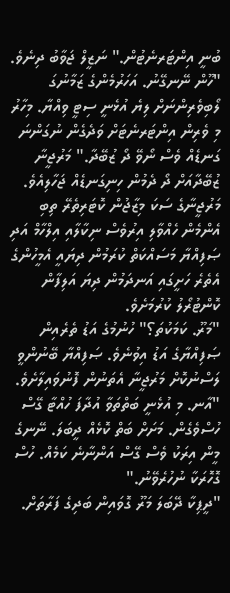ބުނީ އިންޓަރނެޓުން." ނަޒީލް ޖަވާބު ދިނެވެ.
"ހޫން ނޭނގޭނު. އަހަރުމެންގެ ޒަމާނުގަ ލޯބިވެރިންނަށް ލިޔެ އުޅެނީ ސިޓީ ވިއްޔާ. މިހާރު މި ވެރިން އިންޓަރނެޓަށް ވަދެގެން ނުގަންނަ ގަނޑެއް ވެސް ނޯވޭ ދޯ ޒުބޭދާ." މަރުޖީނާ ޒުބޭދާއަށް ދޯ ދެމުން ހިނިގަނޑެއް ޖަހާލިއެވެ. މަރުޖީނާގެ ސަކަ މިޒާޖުން ކޮޓަރިތެރޭ ތިބި އެންމެން ހެއްވާލި އިރުވެސް ނިކާލާއި އިލްހާމް އަދި ޞަފިއްޔާ މަސައްކަތް ކުރަމުން ދިޔައީ އެމީހުންގެ އެތެރެ ހަށީގައި އަނދަމުން ދިޔަ އަލިފާން ކޮންޓުރޯލު ކުރުމަށެވެ.
"މަރޫ. ކަމަކުތަ؟" ހުނުމުގެ އަޑު ތެރެއިން ޞަފިއްޔާގެ އަޑު އިވުނެވެ. ޞަފިއްޔާ ބޭނުންވީ ލަސްނުކޮށް މަރުޖީނާ އެތަނުން ފޮނުވައިލާށެވެ.
"އާނ. މި އުޅެނީ ބަތްތަވާ އުދާފަ ހުއްޓާ ގޭސް ހުސްވެގެން. މަށަށް ބަތް ކޮޅެއް ދީބަލަ. ނޭނގެ މީން އިރަކު ވެސް ގޭސް އަންނާނެ ކަމެއް. ހުސް ގޮހޮރަކާ ނުހުރެވޭނު."
"ދީޕިކާ ދޭބަލަ މަރޫ ގޮވައިން ބަދިގެ ފަރާތަށް.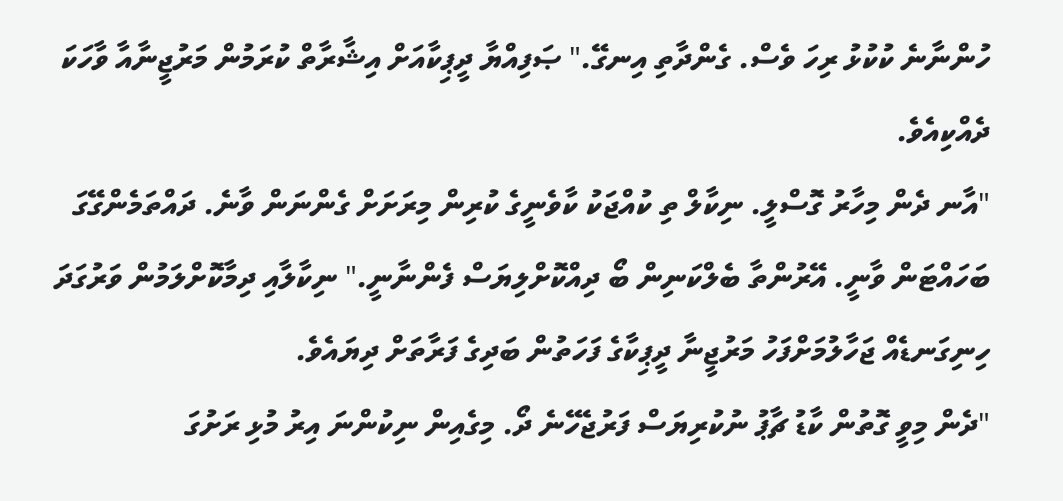ހުންނާނެ ކުކުޅު ރިހަ ވެސް. ގެންދާތި އިނގޭ." ޞަފިއްޔާ ދީޕިކާއަށް އިޝާރާތް ކުރަމުން މަރުޖީނާއާ ވާހަކަ ދެއްކިއެވެ.
"އާނ ދެން މިހާރު ގޮސްލީ. ނިކާލް ތި ކުއްޖަކު ކާވެނީގެ ކުރިން މިރަށަށް ގެންނަން ވާނެ. ދައްތަމެންގޭގަ ބަހައްޓަން ވާނީ. އޭރުންތާ ބެލްކަނިން ބޯ ދިއްކޮށްލިޔަސް ފެންނާނީ." ނިކާލާއި ދިމާކޮށްލަމުން ވަރުގަދަ ހިނިގަނޑެއް ޖަހާލުމަށްފަހު މަރުޖީނާ ދީޕިކާގެ ފަހަތުން ބަދިގެ ފަރާތަށް ދިޔައެވެ.
"ދެން މިވީ ގޮތުން ކާޑު ޗާޕު ނުކުރިޔަސް ފަރުޖެހޭނެ ދޯ. މިގެއިން ނިކުންނަ އިރު މުޅި ރަށުގަ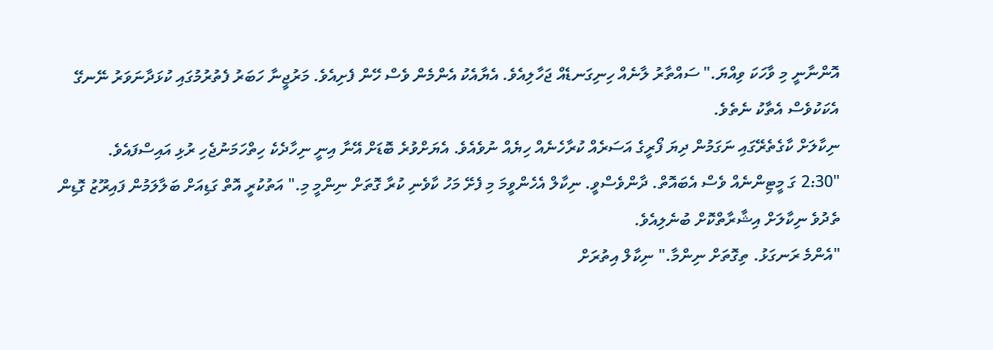އޮންނާނީ މި ވާހަކަ ވިއްޔަ." ސައްތާރު ލާނެއް ހިނިގަނޑެއް ޖަހާލިއެވެ. އެޔާއެކު އެންމެން ވެސް ހޭން ފެށިއެވެ. މަރުޖީނާ ހަބަރު ފެތުރުމުގައި ކުޅަދާނަވަރު ނޭނގޭ އެކަކުވެސް އެތާކު ނެތެވެ.
ނިކާލަށް ކާގެތެރޭގައި ނަގަމުން ދިޔަ ފޯރީގެ އަސަރެއް ކުރާހެނެއް ހިޔެއް ނުވެއެވެ. އެޔަށްވުރެ ބޮޑަށް އޭނާ އިނީ ނިހާދެކެ ހިތްހަމަނުޖެހި ރުޅި އައިސްފައެވެ.
"2:30 ގަ މީޓިންނެއް ވެސް އެބައޮތް. ދާންވެސްވީ. ނިކާލް އެހެންވީމަ މި ފެށޭ މަހު ކާވެނި ކުރާ ގޮތަށް ނިންމީ މި." އަތުކުރީ އޮތް ގަޑިއަށް ބަލާލަމުން ފައިރޫޒު ގޮޑިން ތެދުވެ ނިކާލަށް އިޝާރާތްކޮށް ބުނެލިއެވެ.
"އެންމެ ރަނގަޅު. ތިގޮތަށް ނިންމާ." ނިކާލް އިތުރަށް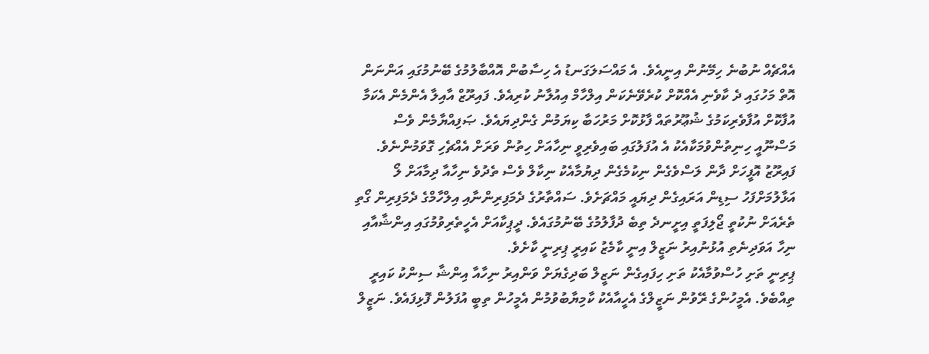އެއްޗެއް ނުބުނެ ހިމޭނުން އިނީއެވެ. އެ މައްސަލަގަނޑު އެ ހިސާބުން އޮއްބާލުމުގެ ބޭނުމުގައި އަންނަން އޮތް މަހުގައި ދެ ކާވެނި އެއްކޮށް ކުރެވޭނެކަން އިލްހާމް އިއުލާނު ކުރިއެވެ. ފައިރޫޒް އާއިލާ އެންމެން އެކަމާ އުފާކޮށް އުފާވެރިކަމުގެ ޝުޢޫރުތައް ފާޅުކޮށް މަރުހަބާ ކިޔަމުން ގެންދިޔައެވެ. ޞަފިއްޔާމެން ވެސް މަސްނޫއީ ހިނިތުންވުމަކާއެކު އެ އުފަލުގައި ބައިވެރިވީ ނިހާއަށް ހިތުން ވަރަށް އެއްޗެހި ގޮވަމުންނެވެ.
ފައިރޫޒު އޮފީހަށް ދާން ލަސްވެގެން ނިކުމެގެން ދިޔުމާއެކު ނިކާލް ވެސް ތެދުވެ ނިހާއާ ދިމާއަށް ލޯ އަޅާލުމަށްފަހު ސިޑިން އަރައިގެން ދިޔައީ މައްޗަށެވެ. ސައްތާރުގެ ދެމަފިރިންނާއި އިލްހާމްގެ ދެމަފިރިން ގޯތި ތެރެއަށް ނުކުތީ ޖޯލިފަތީ އިށީނދެ ތިބެ ދުފާލުމުގެ ބޭނުމުގައެވެ. ދީޕިކާއަށް އެހީތެރިވުމުގައި އިންޝާއާއި ނިހާ އަވަދިނެތި އުޅުނުއިރު ނަޒީލް އިނީ ކާމެޒު ކައިރީ ޕިރިނީ ކާށެވެ.
ޕިރިނީ ތަށި ހުސްވުމާއެކު ތަށި ހިފައިގެން ނަޒީލް ބަދިގެޔަށް ވަންއިރު ނިހާއާ އިންޝާ ސިންކު ކައިރީ ތިއްބެވެ. އެމީހުންގެ ރޭވުން ނަޒީލްގެ އެހީއާއެކު ކާމިޔާބުވުމުން އެމީހުން ތިބީ އުފަލުން ފޮޅިފައެވެ. ނަޒީލް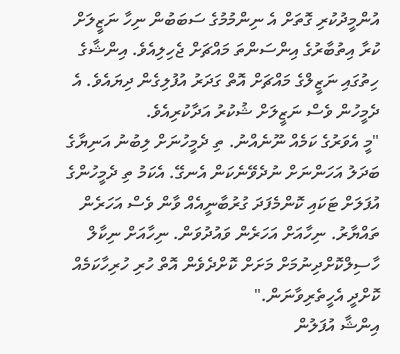އުންމީދުކުރި ގޮތަށް އެ ނިންމުމުގެ ސަބަބުން ނިހާ ނަޒީލަށް ކުރާ އިތުބާރުގެ އިންސަންތަ މައްޗަށް ޖެހިލިއެވެ. އިންޝާގެ ހިތުގައި ނަޒީލްގެ މައްޗަށް އޮތް ގަދަރު އުފުލިގެން ދިޔައެވެ. އެ ދެމީހުން ވެސް ނަޒީލަށް ޝުކުރު އަދާކުރިއެވެ.
"މީ އެވަރުގެ ކަމެއް ނޫނެއްނު. ތި ދެމީހުނަށް ލިބުނު އަނިޔާގެ ބަދަލު އަހަންނަށް ނުދެވޭނެކަން އެނގޭ. އެކަމު ތި ދެމީހުންގެ އުފަލަށް ޓަކައި ކޮންމެފަދަ ގުރުބާނީއެއް ވާން ވެސް އަހަރެން ތައްޔާރު. ނިހާއަށް އަހަރެން ވައުދުވަން. ނިހާއަށް ނިކާލް ހާސިލްކޮށްދިނުމަށް މަށަށް ކޮށްދެވެން އޮތް ހުރި ހުރިހާކަމެއް ކޮށްދީ އެހީތެރިވާނަން."
އިންޝާ އުފަލުން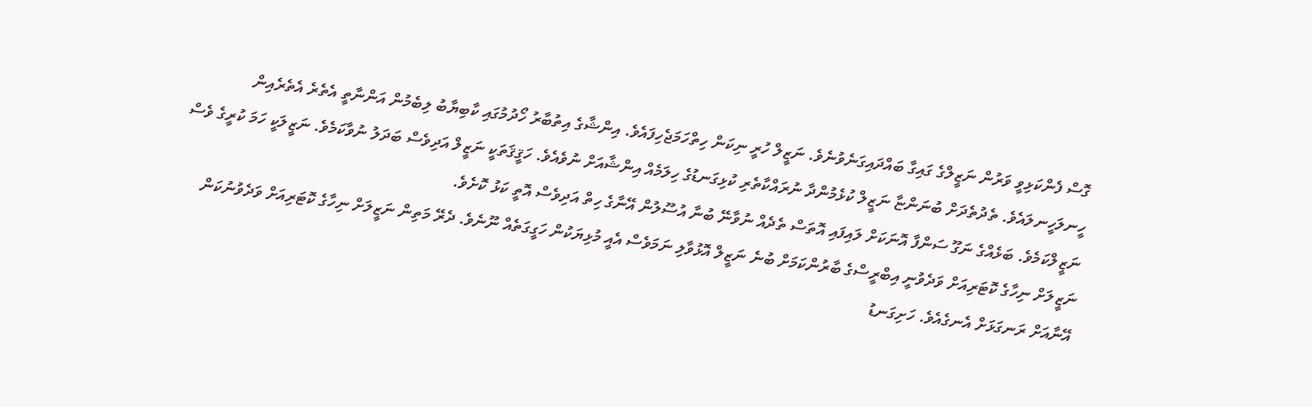ގޮސް ފެންކަޅިވީ ވަރުން ނަޒީލްގެ ގައިގާ ބައްދައިގަނެވުނެވެ. ނަޒީލް ހުރީ ނިކަން ހިތްހަމަޖެހިފައެވެ. އިންޝާގެ އިތުބާރު ހޯދުމުގައި ކާބިޔާބު ލިބެމުން އަންނާތީ އެތެރެ އެތެރެއިން ހީނލަހީނލައެވެ. ތެދުތެދަށް ބުނަންޏާ ނަޒީލް ކުޅެމުންދާ ނުރައްކާތެރި ކުޅިގަނޑުގެ ހިލަމެއް އިންޝާއަށް ނުވެއެވެ. ހަޤީޤަތަކީ ނަޒީލް އަދިވެސް ބަދަލު ނުވާކަމެވެ. ނަޒީލަކީ ހަމަ ކުރީގެ ވެސް ނަޒީލްކަމެވެ. ބަޅެއްގެ ނަގޫ ސަންފާ އޮނަކަށް ލައިފައި އޮތަސް ތެދެއް ނުވާނޭ ބުނާ އުސޫލުން އޭނާގެ ހިތް އަދިވެސް އޮތީ ކަޅު ކޮށެވެ.
ނަޒީލަށް ނިހާގެ ކޮޓަރިއަށް ވަދެވުނީ އިބްރީސްގެ ބާރުންކަމަށް ބުނެ ނަޒީލް އޮޅުވާލި ނަމަވެސް އެއީ މުޅިޔަކުން ހަގީގަތެއް ނޫނެވެ. ދެރޭ މަތިން ނަޒީލަށް ނިހާގެ ކޮޓަރިއަށް ވަދެވުނުކަން އޭނާއަށް ރަނގަޅަށް އެނގެއެވެ. ހަށިގަނޑު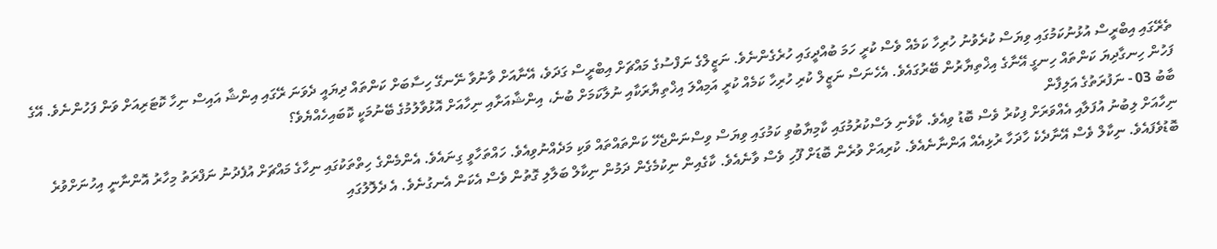ތެރޭގައި އިބްރީސް އުޅުނުކަމުގައި ވިޔަސް ކުރެވުނު ހުރިހާ ކަމެއް ވެސް ކުރީ ހަމަ ބުއްދީގައި ހުރެގެންނެވެ. ނަޒީލްގެ ނަފްސުގެ މައްޗަށް އިބްރީސް ގަދަވެ، އޭނާއަށް ވާނުވާ ނޭނގޭ ހިސާބަށް ކަންތައް ދިޔައީ ދެވަނަ ރޭގައި އިންޝާ އައިސް ނިހާ ކޮޓަރިއަށް ވަން ފަހުންނެވެ. އޭގެ ފަހުން ހިނގާދިޔަ ކަންތައް ހިނގީ އޭނާގެ އިޚްތިޔާރުން ބޭރުގައެވެ. އެހެނަސް ނަޒީލް ކުރި ހުރިހާ ކަމެއް ކުރީ އަމިއްލަ އިޚްތިޔާރަކާއި ނުލާކަމަށް ބުނެ، އިންޝާއަށާއި ނިހާއަށް އޮޅުވާލުމުގެ ބޭނުމަކީ ކޮބައިހެއްޔެވެ؟
ބާބު 03 - ނަފުރަތުގެ އަލިފާން
ނިހާއަށް ލިބުނު އުފަލާއި އެއްވަރަށް ފިކުރު ވެސް ބޮޑު ވިއެވެ. ކާވެނި ލަސްކުރުމުގައި ކާމިޔާބުވި ކަމުގައި ވިޔަސް ވިސްނަންޖެހޭ ކަންތައްތައް ވަކި މަދެއްނުވިއެވެ. ހައްތަހާވީ ގިނައެވެ. އެންމެންގެ ހިތްތަކުގައި ނިހާގެ މައްޗަށް އުފެދުނު ނަފްރަތު މިހާރު އޮންނާނީ އިހުނަށްވުރެ ބޮޑުވެފައެވެ. ނިކާލް ވެސް އޭނާދެކެ ހާދަހާ ރުޅިއެއް އަންނާނެއެވެ. ކުރިއަށް ވުރެން ބޮޑަށް ފޫހި ވެސް ވާނެއެވެ. ކާގެއިން ނިކުމެގެން ދަމުން ނިކާލް ބަލާލި ގޮތުން ވެސް އެކަން އެނގުނެވެ. އެ ދެލޮލުގައި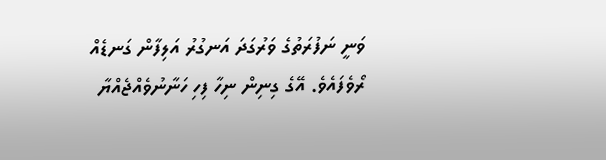ވަނީ ނަފުރަތުގެ ވަރުގަދަ އަނގުރު އަލިފާން ގަނޑެއް ރޯވެފައެވެ. އޭގެ ގިނިން ނިހާ ފިހި ހަނާނުވެއްޖެއްޔާ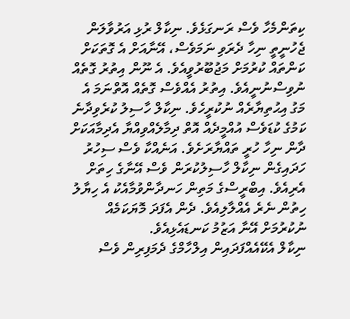ކިތަންމެހާ ވެސް ރަނގަޅެވެ. ނިކާލް ރުޅި އަރުވާލަން ޖެހުނީތީ ނިހާ ދެރަވި ނަމަވެސް، އޭނާއަށް އެ ގޮތަކަށް ކަންތައް ކުރުމަށް މަޖުބޫރުވީއެވެ. އެ ނޫން އިތުރު ގޮތެއް ނުވިސްނުނީއެވެ. އިތުރު އެއްވެސް ގޮތެއް އޮތްނަމަ އެ މަގު އިޙުތިޔާރެއް ނުކުރީހެވެ. ނިކާލް ހާސިލު ކުރެވިދާނެ ކަމުގެ ކުޑަވެސް އުއްމީދެއް އޮތް ދިމާލެއްވިއްޔާ އެދިމާއަކަށް ދާން ނިހާ ހުރީ ތައްޔާރަށެވެ. އަނެއްކާ ވެސް ސިހުރު ހަދައިގެން ނިކާލް ހާސިލުކުރަން ވެސް އޭނާގެ ހިތަށް އެރިއެވެ. އިބްރީސްގެ މަތިން ހަނދާންވުމާއެކު އެ ހިޔާލު ހިތުން ނެރެ އެއްލާލިއެވެ. ދެން އެފަދަ މޮޔަކަމެއް ނުކުރުމަށް އޭނާ އަޒުމު ކަނޑައެޅިއެވެ.
ނިކާލް އެކޭއެއްފަދައިން އިލްހާމްގެ ދެމަފިރިން ވެސް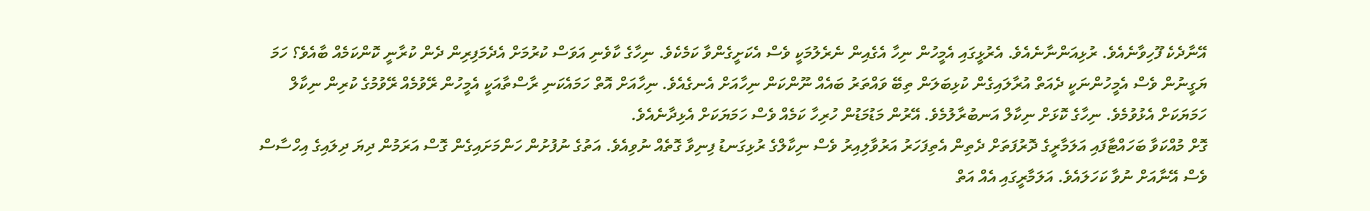އޭނާދެކެ ފޫހިވާނެއެވެ. ރުޅިއަންނާނެއެވެ. އެރުޅީގައި އެމީހުން ނިހާ އެގެއިން ނެރެލުމަކީ ވެސް އެކަށީގެންވާ ކަމެކެވެ. ނިހާގެ ކާވެނި އަވަސް ކުރުމަށް އެދެމަފިރިން ދެން ކުރާނީ ކޮންކަމެއް ބާއެވެ؟ ހަމަ ޔަގީނުން ވެސް އެމީހުންނަކީ ދެއަތް އުރާލައިގެން ކުޅިބަލަން ތިބޭ ވައްތަރު ބައެއް ނޫންކަން ނިހާއަށް އެނގެއެވެ. ނިހާއަށް އޮތް ހަމައެކަނި ރާސްތާއަކީ އެމީހުން ރޭވުމެއް ރޭވުމުގެ ކުރިން ނިކާލް ހަމަޔަކަށް އެޅުވުމެވެ. ނިހާގެ ކޮޅަށް ނިކާލް އަނބުރާލުމެވެ. އޭރުން މަޑުމަޑުން ހުރިހާ ކަމެއް ވެސް ހަމަޔަކަށް އެޅިދާނެއެވެ.
ގޮށް މުއްކަވާ ބަހައްޓާފައި އަލަމާރީގެ ދޮރުފަތަށް ދެތިން އެތިފަހަރު އަރުވާލިއިރު ވެސް ނިކާލްގެ ރުޅިގަނޑު ފިނިވާ ގޮތެއް ނުވިއެވެ. އަތުގެ ނުފުށުން ހަންމަށައިގެން ގޮސް އަރަމުން ދިޔަ ދިލައިގެ އިހްސާސް ވެސް އޭނާއަށް ނުވާ ކަހަލައެވެ. އަލަމާރީގައި އެއް އަތް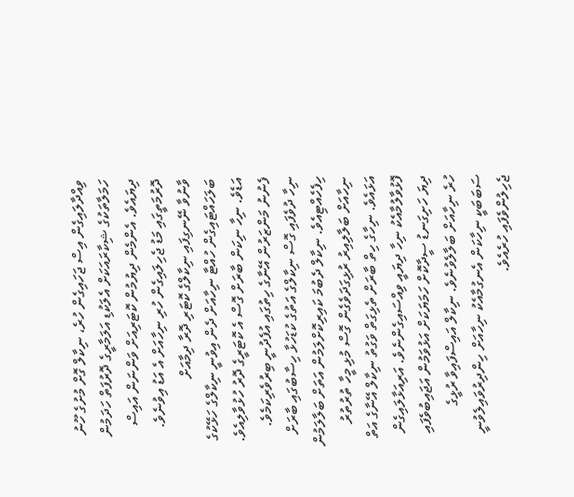ވިއްދާލައިގެން އިސް ޖަހައިގެން ހުރެ، ނިކާލް ގޮށް މުށުގެ ހޫނު ހަމަލާތަކުގެ ޝިކާރައަކަށް އެލަކުޑި އަލަމާރީގެ ދޮރުފަތް ހަދަމުން ދިޔައެވެ. އެންމެން ދިޔުމުން ކޮޓަރިއަށް ވަންނަން އައިސް ދޮރުމަތީގައި މަޑު ޖެހިލައިގެން ހުރި ނިހާއަށް އެ އަޑު އިވުނެވެ. ވާނުވާ ނޭނގިފައި ނިކާލްގެ ކޮޓަރި ދޮރާ ދިމާއަށް ބަލަހައްޓައިގެން ހުއްޓާ ނިހާއަށް ދެން އިވުނީ ނިކާލްގެ ހަޅޭކުގެ އަޑެވެ. ނިހާ ނިކަން ބާރަށް ގޮސް އެ ކޮޓަރީގެ ދޮރު ހުޅުވާލިއެވެ. ފެނުނު މަންޒަރުން އޭނާގެ ހިތުގައި އުފެދުނީ ބިރުވެރިކަމެވެ.
ނިހާ ދުވެފައި ގޮސް ނިކާލްގެ އަތުގެ ކުޑަހުޅާ ހިސާބުގައި ބާރަށް ހިފެހެއްޓިއެވެ. ނިކާލް ދެބުމަ ކައިރިކޮށްލަމުން އަތަށް ބަލާލަމުން ނިހާއަށް ބަލާލިއިރު ރުޅިގަދަވެގެން ގޮސް މުޅި މީހާ ތުރުތުރު އަޅައެވެ. ނިހާގެ ހިތް ބާރަށް ތެޅިގަތް ވަގުތު ނިކާލް އޭނާގެ އަތް ފޮޅުވާލުމާއެކު ނިހާ ދިޔައީ ވިއްސައިގެންނެވެ. އަރިއަޅާލައިގެން ދިޔަ ހަށިގަނޑު ސީދާކޮށް ހަމަޔަކަށް އަޅުވަމުން އަޖައިބުވެފައި ހުރެ ނިހާއަށް ބަލާލެވުނެވެ. ނިކާލް އައިސްފައިވާ ރުޅީގެ ސަބަބަކީ ނިހާކަން އެނގުމާއެކު ނިހާއަށް ހިންދިރުވައިލެވުނީ ޖެހިލުންވެފައި ހުރެއެވެ.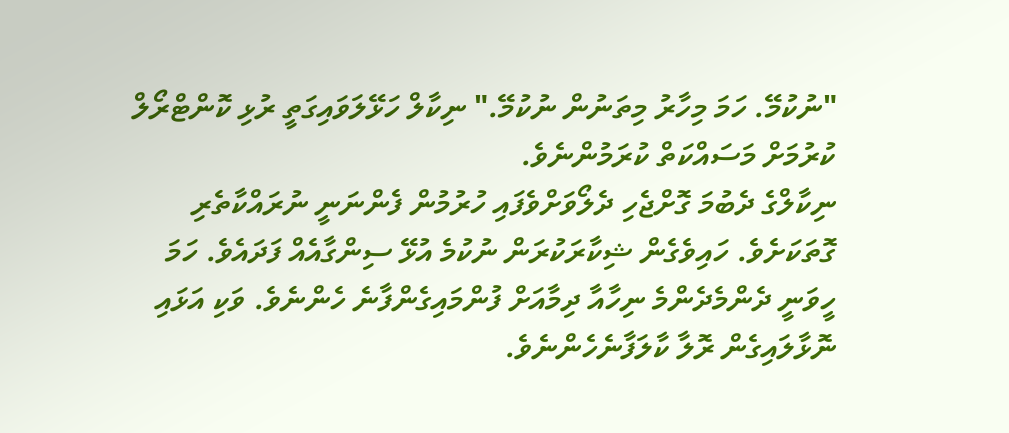"ނުކުމޭ. ހަމަ މިހާރު މިތަނުން ނުކުމޭ." ނިކާލް ހަޅޭލަވައިގަތީ ރުޅި ކޮންޓްރޯލް ކުރުމަށް މަސައްކަތް ކުރަމުންނެވެ.
ނިކާލްގެ ދެބުމަ ގޮށްޖެހި ދެލޯވަށްވެފައި ހުރުމުން ފެންނަނީ ނުރައްކާތެރި ގޮތަކަށެވެ. ހައިވެގެން ޝިކާރަކުރަން ނުކުމެ އުޅޭ ސިންގާއެއް ފަދައެވެ. ހަމަ ހީވަނީ ދެންމެދެންމެ ނިހާއާ ދިމާއަށް ފުންމައިގެންފާނެ ހެންނެވެ. ވަކި އަޅައި ނޮޅާލައިގެން ރޮލާ ކާލަފާނެހެންނެވެ.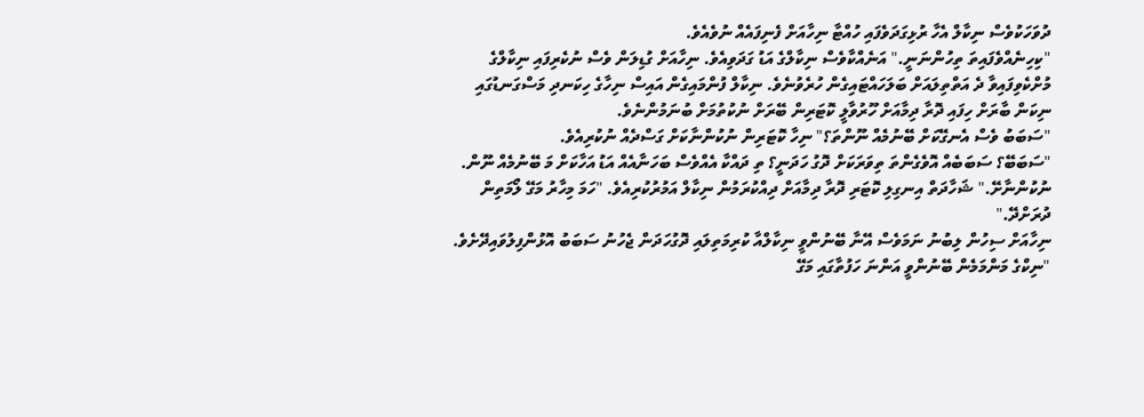ދުވަހަކުވެސް ނިކާލް އެހާ ރުޅިގަދަވެފައި ހުއްޓާ ނިހާއަށް ފެނިފައެއް ނުވެއެވެ.
"ކިހިނެއްވެފައިތަ ތިހުންނަނީ." އަނެއްކާވެސް ނިކާލްގެ އަޑު ގަދަވިއެވެ. ނިހާއަށް ގުޑިލަން ވެސް ނުކެރިފައި ނިކާލްގެ މުށްކެވިފައިވާ ދެ އަތްތިލައަށް ބަލަހައްޓައިގެން ހުރެވުނެވެ. ނިކާލް ފުންމައިގެން އައިސް ނިހާގެ ހިކަނދި މަސްގަނޑުގައި ނިކަން ބާރަށް ހިފައި ދޮރާ ދިމާއަށް ހޫރުވާލީ ކޮޓަރިން ބޭރަށް ނުކުތުމަށް ބުނަމުންނެވެ.
"ސަބަބު ވެސް އެނގޭކަށް ބޭނުމެއް ނޫންތަ؟" ނިހާ ކޮޓަރިން ނުކުންނާކަށް ގަސްދެއް ނުކުރިއެވެ.
"ސަބަބޭ؟ ސަބަބެއް އޮވެގެންތަ ތިވަރަކަށް ދޮގު ހަދަނީ؟ ތި ދައްކާ އެއްވެސް ބަހަނާއެއް އަޑު އަހާކަށް މަ ބޭނުމެއް ނޫން. ނުކުންނާށޭ." ޝަހާދަތް އިނގިލި ކޮޓަރި ދޮރާ ދިމާއަށް ދިއްކުރަމުން ނިކާލް އަމުރުކުރިއެވެ. "ހަމަ މިހާރު މަގޭ ލޯމަތިން ދުރަށްދޭ."
ނިހާއަށް ސިހުން ލިބުނު ނަމަވެސް އޭނާ ބޭނުންވީ ނިކާލްއާ ކުރިމަތިލައި ދޮގުހަދަން ޖެހުނު ސަބަބު އޮޅުންފިލުވައިދޭށެވެ.
"ނިކްގެ މަންމަމެން ބޭނުންވީ އަންނަ ހަފުތާގައި މަގޭ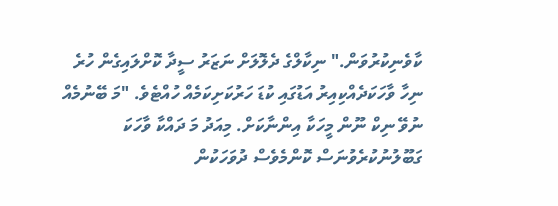ކާވެނިކުރުވަން." ނިކާލްގެ ދެލޮލަށް ނަޒަރު ސީދާ ކޮށްލައިގެން ހުރެ ނިހާ ވާހަކަދެއްކިއިރު އަޑުގައި ކުޑަ ހަރުކަށިކަމެއް ހުއްޓެވެ. "މަ ބޭނުމެއް ނުވޭ ނިކް ނޫން މީހަކާ އިންނާކަށް. މިއަދު މަ ދައްކާ ވާހަކަ ގަބޫލުނުކުރެވުނަސް ކޮންމެވެސް ދުވަހަކުން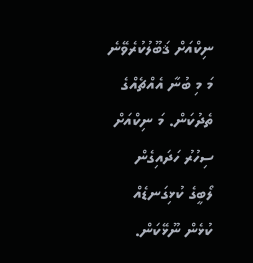ނިކްއަށް ޤަބޫލުކުރެވޭނެ މަ މި ބުނާ އެއްޗެއްގެ ތެދުކަން. މަ ނިކްއަށް ސިހުރު ހަދައިގެން ލޯބީގެ ކުޅިގަނޑެއް ކުޅެން ނޫޅޭކަން.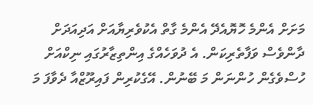މަށަށް އެންމެ ހޮޔޮއެދޭ އެންމެ ގާތް އެކުވެރިޔާއަށް އަދިއަދަށް ދާންވެސް ވަފާތެރިކަން. އެ ދުވަހެއްގެ އިންތިޒާރުގައި ނިކްއަށް ހުސްވެގެން ހުންނަން މަ ބޭނުން. އޭގެކުރިން ފައިރޫޒްއާ ދެވާފަ މަ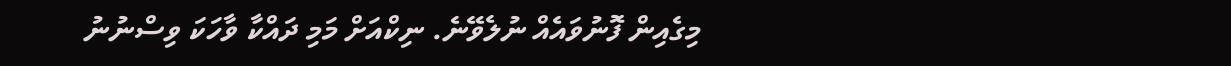މިގެއިން ފޮނުވައެއް ނުލެވޭނެ. ނިކްއަށް މަމި ދައްކާ ވާހަކަ ވިސްނުނު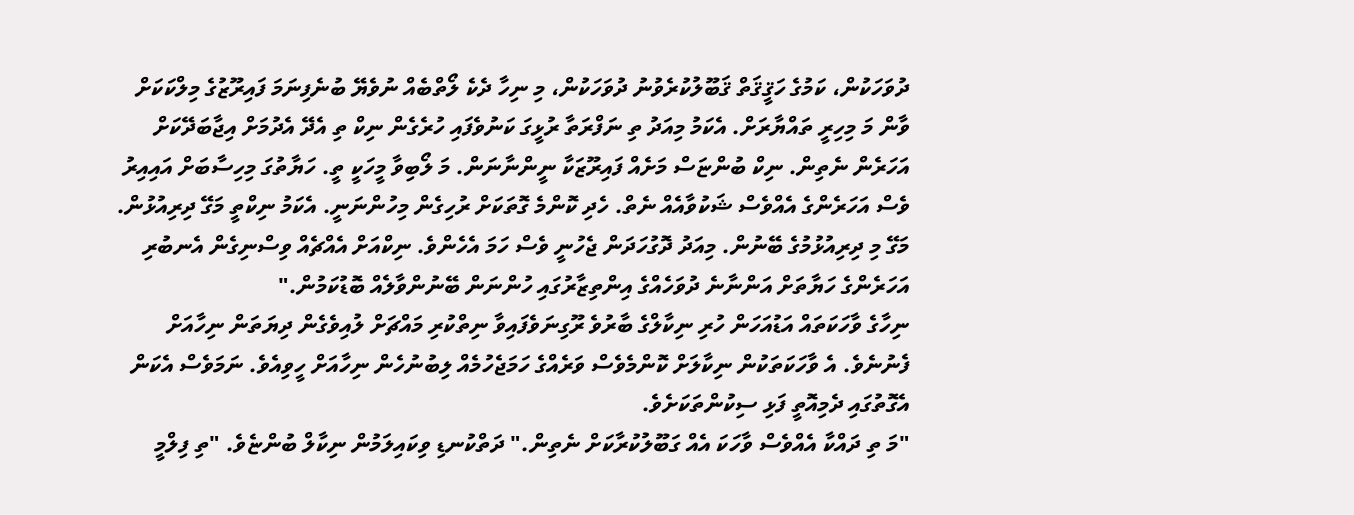ދުވަހަކުން، ކަމުގެ ހަޤީޤަތް ޤަބޫލުކުރެވުނު ދުވަހަކުން، މި ނިހާ ދެކެ ލޯތްބެއް ނުވެޔޭ ބުނެފިނަމަ ފައިރޫޒުގެ މިލްކަކަށް ވާން މަ މިހިރީ ތައްޔާރަށް. އެކަމު މިއަދު ތި ނަފްރަތާ ރުޅީގަ ކަނުވެފައި ހުރެގެން ނިކް ތި އެދޭ އެދުމަށް އިޖާބަދޭކަށް އަހަރެން ނެތިން. ނިކް ބުންޏަސް މަށެއް ފައިރޫޒަކާ ނީންނާނަން. މަ ލޯބިވާ މީހަކީ ތީ. ހަޔާތުގަ މިހިސާބަށް އައިއިރު ވެސް އަހަރެންގެ އެއްވެސް ޝަކުވާއެއް ނެތް. ހެދި ކޮންމެ ގޮތަކަށް ރުހިގެން މިހުންނަނީ. އެކަމު ނިކްތީ މަގޭ ދިރިއުޅުން. މަގޭ މި ދިރިއުޅުމުގެ ބޭނުން. މިއަދު ދޮގުހަދަން ޖެހުނީ ވެސް ހަމަ އެހެންވެ. ނިކްއަށް އެއްޗެއް ވިސްނިގެން އެނބުރި އަހަރެންގެ ހަޔާތަށް އަންނާނެ ދުވަހެއްގެ އިންތިޒާރުގައި ހުންނަން ބޭނުންވާލެއް ބޮޑުކަމުން."
ނިހާގެ ވާހަކަތައް އަޑުއަހަން ހުރި ނިކާލްގެ ބާރުވެ ރޫގިނަވެފައިވާ ނިތްކުރި މައްޗަށް ލުއިވެގެން ދިޔަތަން ނިހާއަށް ފެނުނެވެ. އެ ވާހަކަތަކުން ނިކާލަށް ކޮންމެވެސް ވަރެއްގެ ހަމަޖެހުމެއް ލިބުނުހެން ނިހާއަށް ހީވިއެވެ. ނަމަވެސް އެކަން އެގޮތުގައި ދެމިއޮތީ ފަޅި ސިކުންތަކަށެވެ.
"މަ ތި ދައްކާ އެއްވެސް ވާހަކަ އެއް ގަބޫލުކުރާކަށް ނެތިން." ދަތްކުނޑި ވިކައިލަމުން ނިކާލް ބުންޏެވެ. "ތި ފިލްމީ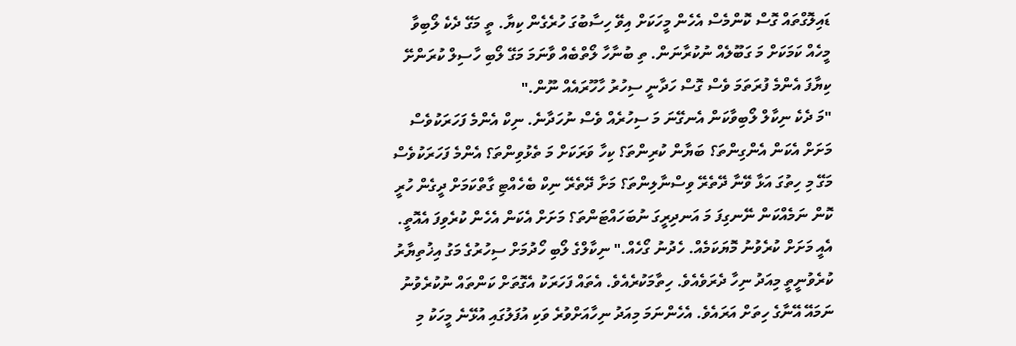ޑައިލޮގްތައް ގޮސް ކޮންމެސް އެހެން މީހަކަށް އިވޭ ހިސާބުގަ ހުރެގެން ކިޔާ. ތީ މަގޭ ދެކެ ލޯބިވާ މީހެއް ކަމަކަށް މަ ގަބޫލެއް ނުކުރާނަން. ތި ބުނާހާ ލޯތްބެއް ވާނަމަ މަގޭ ލޯބި ހާސިލް ކުރަންށޭ ކިޔާފަ އެންމެ ފުރަތަމަ ވެސް ގޮސް ހަދާނީ ސިހުރު ހާހޫރައެއް ނޫން."
"މަ ދެކެ ނިކާލް ލޯބިވާކަން އެނގޭނަ މަ ސިހުރެއް ވެސް ނުހަދާނެ. ނިކް އެންމެ ފަހަރަކުވެސް މަށަށް އެކަން އެންގިންތަ؟ ބަޔާން ކުރިންތަ؟ ކިހާ ވަރަކަށް މަ ތެޅުވިންތަ؟ އެންމެ ފަހަރަކުވެސް މަގޭ މި ހިތުގަ އަޅާ ވޭނާ ދޭތެރޭ ވިސްނާލިންތަ؟ މަށާ ދޭތެރޭ ނިކް ބެހެއްޓި ގާތްކަމަށް ދީގެން ހުރީ ކޮން ނަމެއްކަން ނޭނގިފަ މަ އަނދިރީގަ ނުބަހައްޓަންތަ؟ މަށަށް އެކަން އެހެން ކުރެވިފަ އެއޮތީ. އެއީ މަށަށް ކުރެވުނު މޮޔަކަމެއް. ހެދުނު ގޯހެއް." ނިކާލްގެ ލޯބި ހޯދުމަށް ސިހުރުގެ މަގު އިޚުތިޔާރު ކުރެވުނީތީ މިއަދު ނިހާ ދެރަވެއެވެ. ހިތާމަކުރެއެވެ. އެތައް ފަހަރަކު އެގޮތަށް ކަންތައް ނުކުރެވުނު ނަމައޭ އޭނާގެ ހިތަށް އަރައެވެ. އެހެންނަމަ މިއަދު ނިހާއަށްވުރެ ވަކި އުފަލުގައި އުޅޭނެ މީހަކު މި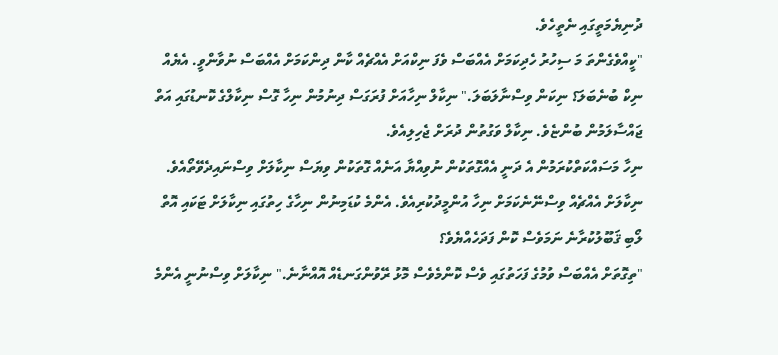ދުނިޔެމަތީގައި ނެތީހެވެ.
"ކީއްވެގެންތަ މަ ސިހުރު ހެދިކަމަށް އެއްބަސް ވެފަ ނިކްއަށް އެއްޗެއް ކާން ދިންކަމަށް އެއްބަސް ނުވާންވީ. އެޔެއް ނިކް ބުނެބަލަ؟ ނިކަން ވިސްނާލަބަލަ." ނިކާލް ނިހާއަށް ފުރަގަސް ދިނުމުން ނިހާ ގޮސް ނިކާލްގެ ކޮނޑުގައި އަތް ޖައްސާލަމުން ބުންޏެވެ. ނިކާލް ވަގުތުން ދުރަށް ޖެހިލިއެވެ.
ނިހާ މަސައްކަތްކުރަމުން އެ ދަނީ އެއްގޮތަކުން ނުވިއްޔާ އަނެއް ގޮތަކުން ވިޔަސް ނިކާލަށް ވިސްނައިދެވޭތޯއެވެ. ނިކާލަށް އެއްޗެއް ވިސްނޭނެކަމަށް ނިހާ އުންމީދުކުރިއެވެ. އެންމެ ކުޑަމިނުން ނިހާގެ ހިތުގައި ނިކާލަށް ޓަކައި އޮތް ލޯބި ޤަބޫލުކުރާނެ ނަމަވެސް ކޮން ފަދަހެއްޔެވެ؟
"ތިގޮތަށް އެއްބަސް ވުމުގެ ފަހަތުގައި ވެސް ކޮންމެވެސް މޮޅު ރޭވުންގަނޑެއް އޮއްނާނެ." ނިކާލަށް ވިސްނުނީ އެންމެ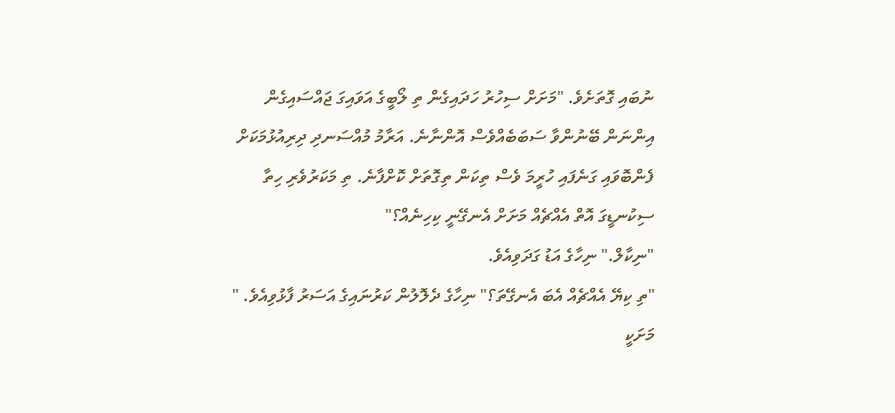ނުބައި ގޮތަށެވެ. "މަށަށް ސިހުރު ހަދައިގެން ތި ލޯބީގެ އަވައިގަ ޖައްސައިގެން އިންނަން ބޭނުންވާ ސަބަބެއްވެސް އޮންނާނެ. އަރާމު މުއްސަނދި ދިރިއުޅުމަކަށް ފެންބޮވައި ގަނެފައި ހުރީމަ ވެސް ތިކަން ތިގޮތަށް ކޮށްފާނެ. ތި މަކަރުވެރި ހިތާ ސިކުނޑީގަ އޮތް އެއްޗެއް މަށަށް އެނގޭނީ ކިހިނެއް؟"
"ނިކާލް." ނިހާގެ އަޑު ގަދަވިއެވެ.
"ތި ކިޔޭ އެއްޗެއް އެބަ އެނގޭތަ؟" ނިހާގެ ދެލޮލުން ކަރުނައިގެ އަސަރު ފާޅުވިއެވެ. " މަށަކީ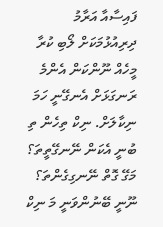ފައިސާއާ އަރާމު ދިރިއުޅުމަކަށް ލޯބި ކުރާ މީހެއް ނޫންކަން އެންމެ ރަނގަޅަށް އެނގޭނީ ހަމަ ނިކާލަށް. ނިކް ތިހެން ތި ބުނީ އެކަން ނޭނގޭތީތަ؟ މަގޭ ގޮތް ނޭނގިގެންތަ؟ ނޫނީ ބޭނުންވަނީ މަ ނިކް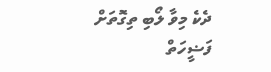ދެކެ މިވާ ލޯބި ތިގޮތަށް ފަޟީހަތް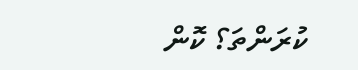ކުރަންތަ؟ ކޮން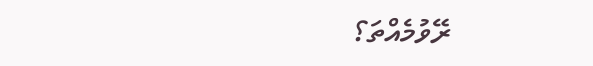ރޭވުމެއްތަ؟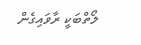ލޯތްބަކީ ރާވައިގެން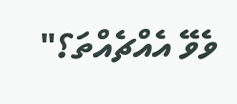ވެވޭ އެއްޗެއްތަ؟"